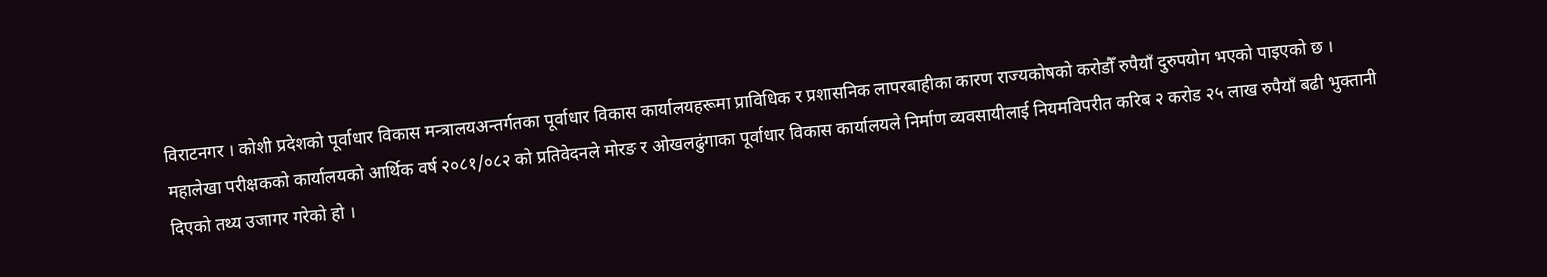विराटनगर । कोशी प्रदेशको पूर्वाधार विकास मन्त्रालयअन्तर्गतका पूर्वाधार विकास कार्यालयहरूमा प्राविधिक र प्रशासनिक लापरबाहीका कारण राज्यकोषको करोडौँ रुपैयाँ दुरुपयोग भएको पाइएको छ ।
महालेखा परीक्षकको कार्यालयको आर्थिक वर्ष २०८१/०८२ को प्रतिवेदनले मोरङ र ओखलढुंगाका पूर्वाधार विकास कार्यालयले निर्माण व्यवसायीलाई नियमविपरीत करिब २ करोड २५ लाख रुपैयाँ बढी भुक्तानी दिएको तथ्य उजागर गरेको हो ।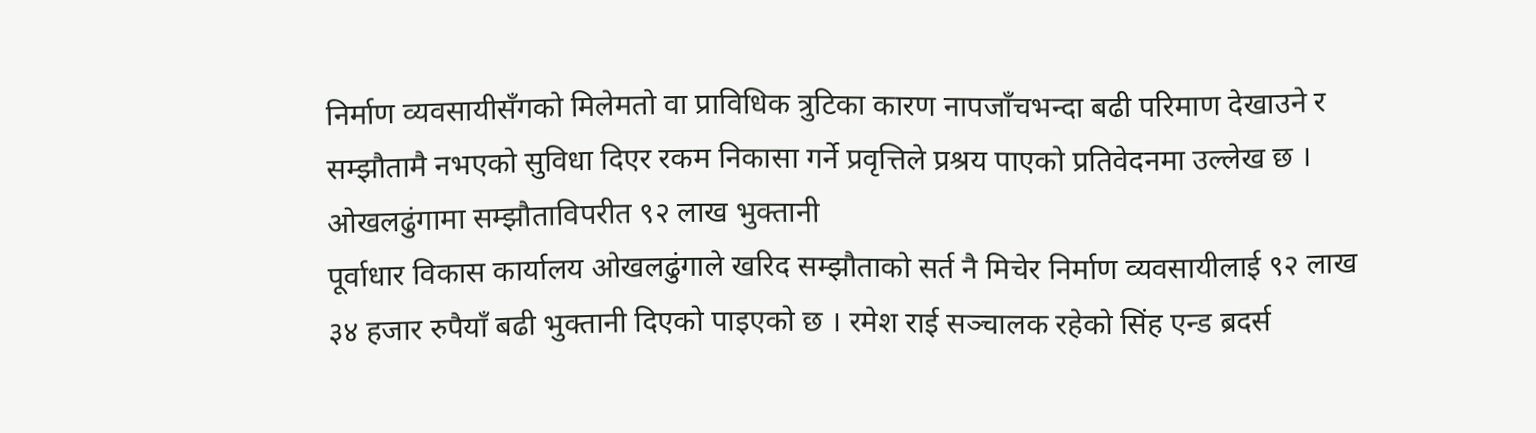निर्माण व्यवसायीसँगको मिलेमतो वा प्राविधिक त्रुटिका कारण नापजाँचभन्दा बढी परिमाण देखाउने र सम्झौतामै नभएको सुविधा दिएर रकम निकासा गर्ने प्रवृत्तिले प्रश्रय पाएको प्रतिवेदनमा उल्लेख छ ।
ओखलढुंगामा सम्झौताविपरीत ९२ लाख भुक्तानी
पूर्वाधार विकास कार्यालय ओखलढुंगाले खरिद सम्झौताको सर्त नै मिचेर निर्माण व्यवसायीलाई ९२ लाख ३४ हजार रुपैयाँ बढी भुक्तानी दिएको पाइएको छ । रमेश राई सञ्चालक रहेको सिंह एन्ड ब्रदर्स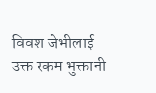विवश जेभीलाई उक्त रकम भुक्तानी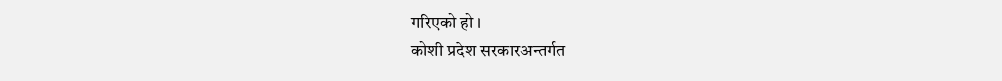गरिएको हो ।
कोशी प्रदेश सरकारअन्तर्गत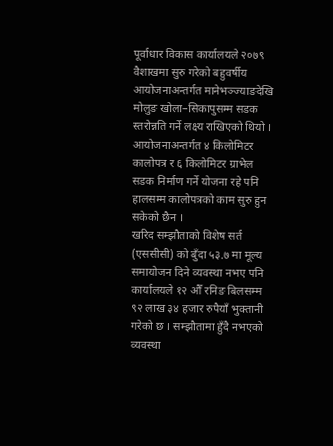पूर्वाधार विकास कार्यालयले २०७९ वैशाखमा सुरु गरेको बहुवर्षीय आयोजनाअन्तर्गत मानेभञ्ज्याङदेखि मोलुङ खोला–सिकापुसम्म सडक स्तरोन्नति गर्ने लक्ष्य राखिएको थियो । आयोजनाअन्तर्गत ४ किलोमिटर कालोपत्र र ६ किलोमिटर ग्राभेल सडक निर्माण गर्ने योजना रहे पनि हालसम्म कालोपत्रको काम सुरु हुन सकेको छैन ।
खरिद सम्झौताको विशेष सर्त (एससीसी) को बुँदा ५३.७ मा मूल्य समायोजन दिने व्यवस्था नभए पनि कार्यालयले १२ औँ रनिङ बिलसम्म ९२ लाख ३४ हजार रुपैयाँ भुक्तानी गरेको छ । सम्झौतामा हुँदै नभएको व्यवस्था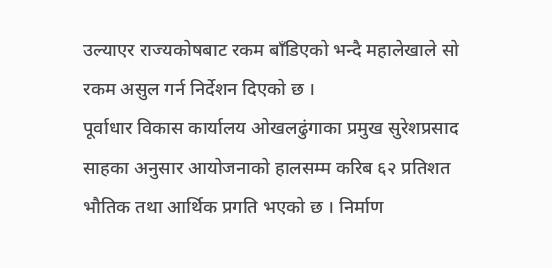उल्याएर राज्यकोषबाट रकम बाँडिएको भन्दै महालेखाले सो रकम असुल गर्न निर्देशन दिएको छ ।
पूर्वाधार विकास कार्यालय ओखलढुंगाका प्रमुख सुरेशप्रसाद साहका अनुसार आयोजनाको हालसम्म करिब ६२ प्रतिशत भौतिक तथा आर्थिक प्रगति भएको छ । निर्माण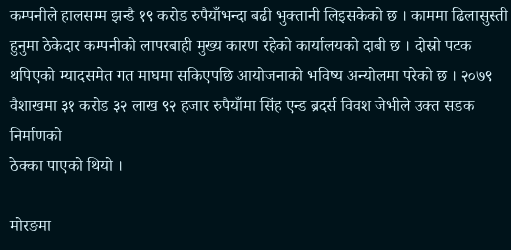कम्पनीले हालसम्म झन्डै १९ करोड रुपैयाँभन्दा बढी भुक्तानी लिइसकेको छ । काममा ढिलासुस्ती हुनुमा ठेकेदार कम्पनीको लापरबाही मुख्य कारण रहेको कार्यालयको दाबी छ । दोस्रो पटक थपिएको म्यादसमेत गत माघमा सकिएपछि आयोजनाको भविष्य अन्योलमा परेको छ । २०७९ वैशाखमा ३१ करोड ३२ लाख ९२ हजार रुपैयाँमा सिंह एन्ड ब्रदर्स विवश जेभीले उक्त सडक निर्माणको
ठेक्का पाएको थियो ।

मोरङमा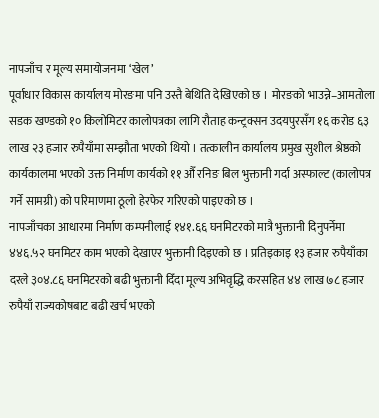नापजाँच र मूल्य समायोजनमा ‘खेल’
पूर्वाधार विकास कार्यालय मोरङमा पनि उस्तै बेथिति देखिएको छ । मोरङको भाउन्ने–आमतोला सडक खण्डको १० किलोमिटर कालोपत्रका लागि रौताह कन्ट्रक्सन उदयपुरसँग १६ करोड ६३ लाख २३ हजार रुपैयाँमा सम्झौता भएको थियो । तत्कालीन कार्यालय प्रमुख सुशील श्रेष्ठको कार्यकालमा भएको उक्त निर्माण कार्यको ११ औँ रनिङ बिल भुक्तानी गर्दा अस्फाल्ट (कालोपत्र गर्ने सामग्री) को परिमाणमा ठूलो हेरफेर गरिएको पाइएको छ ।
नापजाँचका आधारमा निर्माण कम्पनीलाई १४१.६६ घनमिटरको मात्रै भुक्तानी दिनुपर्नेमा ४४६.५२ घनमिटर काम भएको देखाएर भुक्तानी दिइएको छ । प्रतिइकाइ १३ हजार रुपैयाँका दरले ३०४.८६ घनमिटरको बढी भुक्तानी दिँदा मूल्य अभिवृद्धि करसहित ४४ लाख ७८ हजार रुपैयाँ राज्यकोषबाट बढी खर्च भएको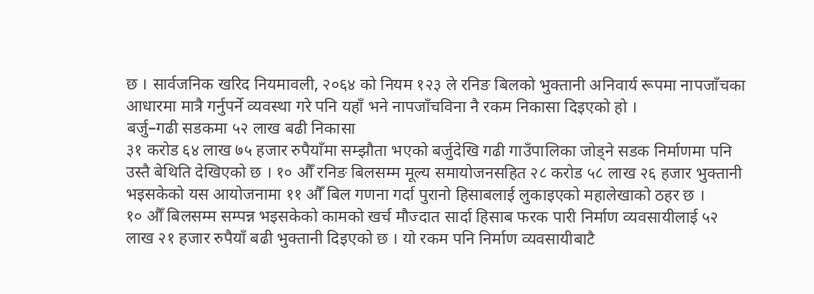छ । सार्वजनिक खरिद नियमावली, २०६४ को नियम १२३ ले रनिङ बिलको भुक्तानी अनिवार्य रूपमा नापजाँचका आधारमा मात्रै गर्नुपर्ने व्यवस्था गरे पनि यहाँ भने नापजाँचविना नै रकम निकासा दिइएको हो ।
बर्जु–गढी सडकमा ५२ लाख बढी निकासा
३१ करोड ६४ लाख ७५ हजार रुपैयाँमा सम्झौता भएको बर्जुदेखि गढी गाउँपालिका जोड्ने सडक निर्माणमा पनि उस्तै बेथिति देखिएको छ । १० औँ रनिङ बिलसम्म मूल्य समायोजनसहित २८ करोड ५८ लाख २६ हजार भुक्तानी भइसकेको यस आयोजनामा ११ औँ बिल गणना गर्दा पुरानो हिसाबलाई लुकाइएको महालेखाको ठहर छ ।
१० औँ बिलसम्म सम्पन्न भइसकेको कामको खर्च मौज्दात सार्दा हिसाब फरक पारी निर्माण व्यवसायीलाई ५२ लाख २१ हजार रुपैयाँ बढी भुक्तानी दिइएको छ । यो रकम पनि निर्माण व्यवसायीबाटै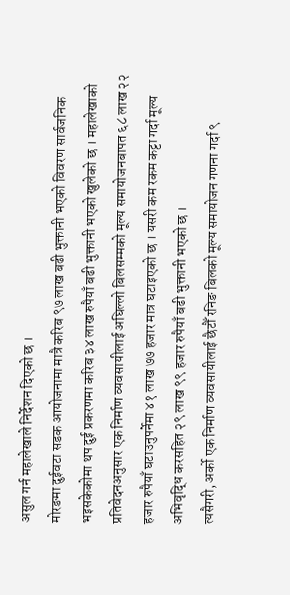असुल गर्न महालेखाले निर्देशन दिएको छ ।
मोरङमा दुईवटा सडक आयोजनामा मात्रै करिब ९७ लाख बढी भुक्तानी भएको विवरण सार्वजनिक भइसकेकोमा थप दुई प्रकरणमा करिब ३४ लाख रुपैयाँ बढी भुक्तानी भएको खुलेको छ । महालेखाको प्रतिवेदनअनुसार एक निर्माण व्यवसायीलाई अघिल्लो बिलसम्मको मूल्य समायोजनबापत ६८ लाख २२ हजार रुपैयाँ घटाउनुपर्नेमा ४१ लाख ७७ हजार मात्र घटाइएको छ । यसरी कम रकम कट्टा गर्दा मूल्य अभिवृद्धि करसहित २९ लाख ९९ हजार रुपैयाँ बढी भुक्तानी भएको छ ।
त्यसैगरी, अर्को एक निर्माण व्यवसायीलाई छैटौँ रनिङ बिलको मूल्य समायोजन गणना गर्दा ९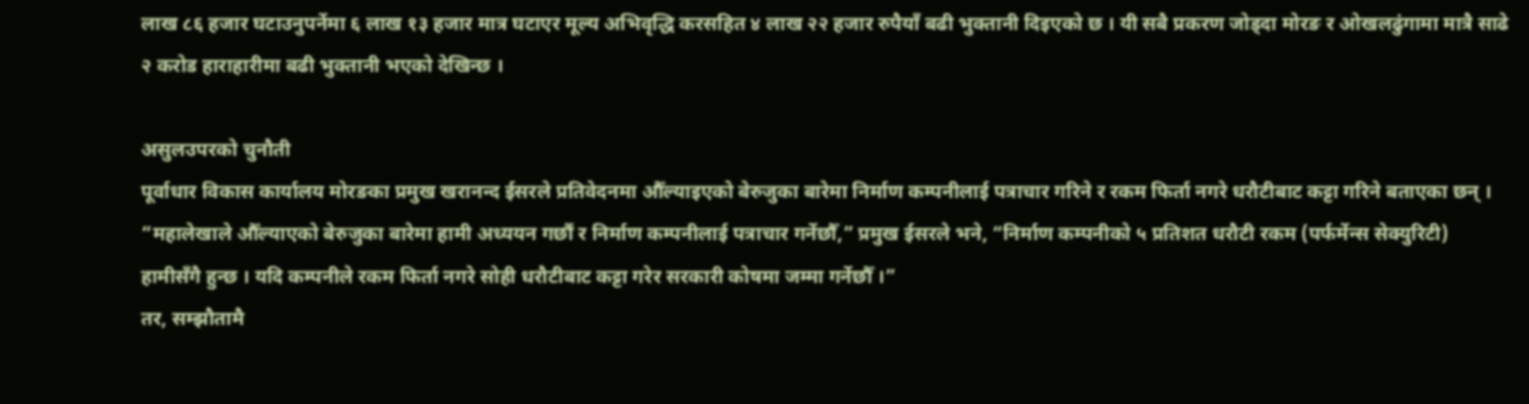लाख ८६ हजार घटाउनुपर्नेमा ६ लाख १३ हजार मात्र घटाएर मूल्य अभिवृद्धि करसहित ४ लाख २२ हजार रुपैयाँ बढी भुक्तानी दिइएको छ । यी सबै प्रकरण जोड्दा मोरङ र ओखलढुंगामा मात्रै साढे २ करोड हाराहारीमा बढी भुक्तानी भएको देखिन्छ ।

असुलउपरको चुनौती
पूर्वाधार विकास कार्यालय मोरङका प्रमुख खरानन्द ईसरले प्रतिवेदनमा औँल्याइएको बेरुजुका बारेमा निर्माण कम्पनीलाई पत्राचार गरिने र रकम फिर्ता नगरे धरौटीबाट कट्टा गरिने बताएका छन् । “महालेखाले औँल्याएको बेरुजुका बारेमा हामी अध्ययन गर्छौं र निर्माण कम्पनीलाई पत्राचार गर्नेछौँ,” प्रमुख ईसरले भने, “निर्माण कम्पनीको ५ प्रतिशत धरौटी रकम (पर्फर्मेन्स सेक्युरिटी) हामीसँगै हुन्छ । यदि कम्पनीले रकम फिर्ता नगरे सोही धरौटीबाट कट्टा गरेर सरकारी कोषमा जम्मा गर्नेछौँ ।”
तर, सम्झौतामै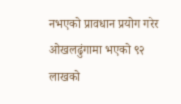नभएको प्रावधान प्रयोग गरेर ओखलढुंगामा भएको ९२ लाखको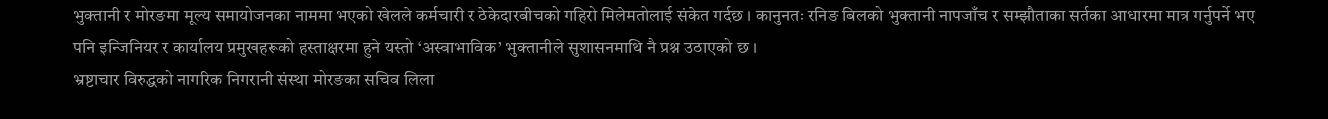भुक्तानी र मोरङमा मूल्य समायोजनका नाममा भएको खेलले कर्मचारी र ठेकेदारबीचको गहिरो मिलेमतोलाई संकेत गर्दछ । कानुनतः रनिङ बिलको भुक्तानी नापजाँच र सम्झौताका सर्तका आधारमा मात्र गर्नुपर्ने भए पनि इन्जिनियर र कार्यालय प्रमुखहरूको हस्ताक्षरमा हुने यस्तो ‘अस्वाभाविक’ भुक्तानीले सुशासनमाथि नै प्रश्न उठाएको छ ।
भ्रष्टाचार विरुद्धको नागरिक निगरानी संस्था मोरङका सचिव लिला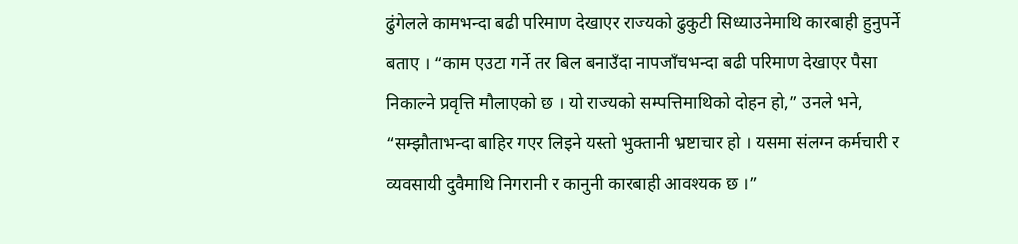ढुंगेलले कामभन्दा बढी परिमाण देखाएर राज्यको ढुकुटी सिध्याउनेमाथि कारबाही हुनुपर्ने बताए । “काम एउटा गर्ने तर बिल बनाउँदा नापजाँचभन्दा बढी परिमाण देखाएर पैसा निकाल्ने प्रवृत्ति मौलाएको छ । यो राज्यको सम्पत्तिमाथिको दोहन हो,” उनले भने, “सम्झौताभन्दा बाहिर गएर लिइने यस्तो भुक्तानी भ्रष्टाचार हो । यसमा संलग्न कर्मचारी र व्यवसायी दुवैमाथि निगरानी र कानुनी कारबाही आवश्यक छ ।”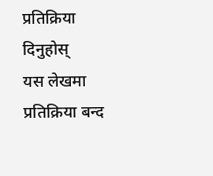प्रतिक्रिया दिनुहोस्
यस लेखमा प्रतिक्रिया बन्द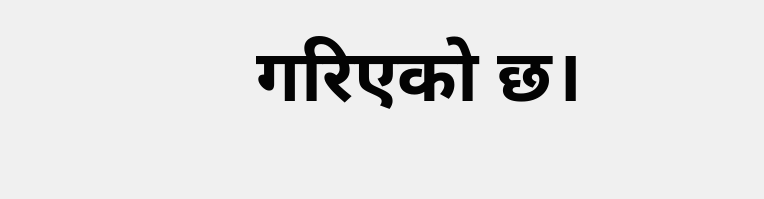गरिएको छ।